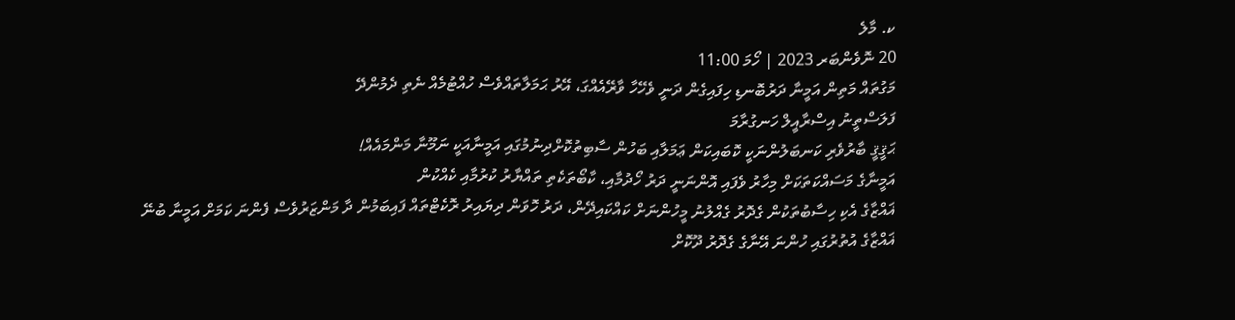ކ. މާލެ
20 ނޮވެންބަރ 2023 | ހޯމަ 11:00
މަގުތައް މަތިން އަމީނާ ދަރުބޮނޑި ހިފައިގެން ދަނީ ވެހޭހާ ވާރޭއެއްގަ، އޭރު ޙަމަލާތައްވެސް ހުއްޓުމެއް ނެތި ދެމުންދޭ
ފަލަސްތީނު އިސްރާއީލް ހަނގުރާމަ
ޙަޤީޤީ ބާރުވެރި ކަނބަލުންނަކީ ކޮބައިކަން ޢަމަލާއި ބަހުން ސާބިތުކޮށްދިނުމުގައި އަމީނާއަކީ ނަމޫނާ މަންމައެއް!
އަމީނާގެ މަސައްކަތަކަށް މިހާރު ވެފައި އޮންނަނީ ދަރު ހޯދުމާއި، ކާބޯތަކެތި ތައްޔާރު ކުރުމާއި ކެއްކުން
ޣައްޒާގެ އެކި ހިސާބުތަކުން ގެދޮރު ގެއްލުނު މީހުންނަށް ކައްކައިދޭން، ދަރު ހޮވަން ދިޔައިރު ރޮކެޓްތައް ފައިބަމުން ދާ މަންޒަރުވެސް ފެންނަ ކަމަށް އަމީނާ ބުނޭ
ޣައްޒާގެ އުތުރުގައި ހުންނަ އޭނާގެ ގެދޮރު ދޫކޮށް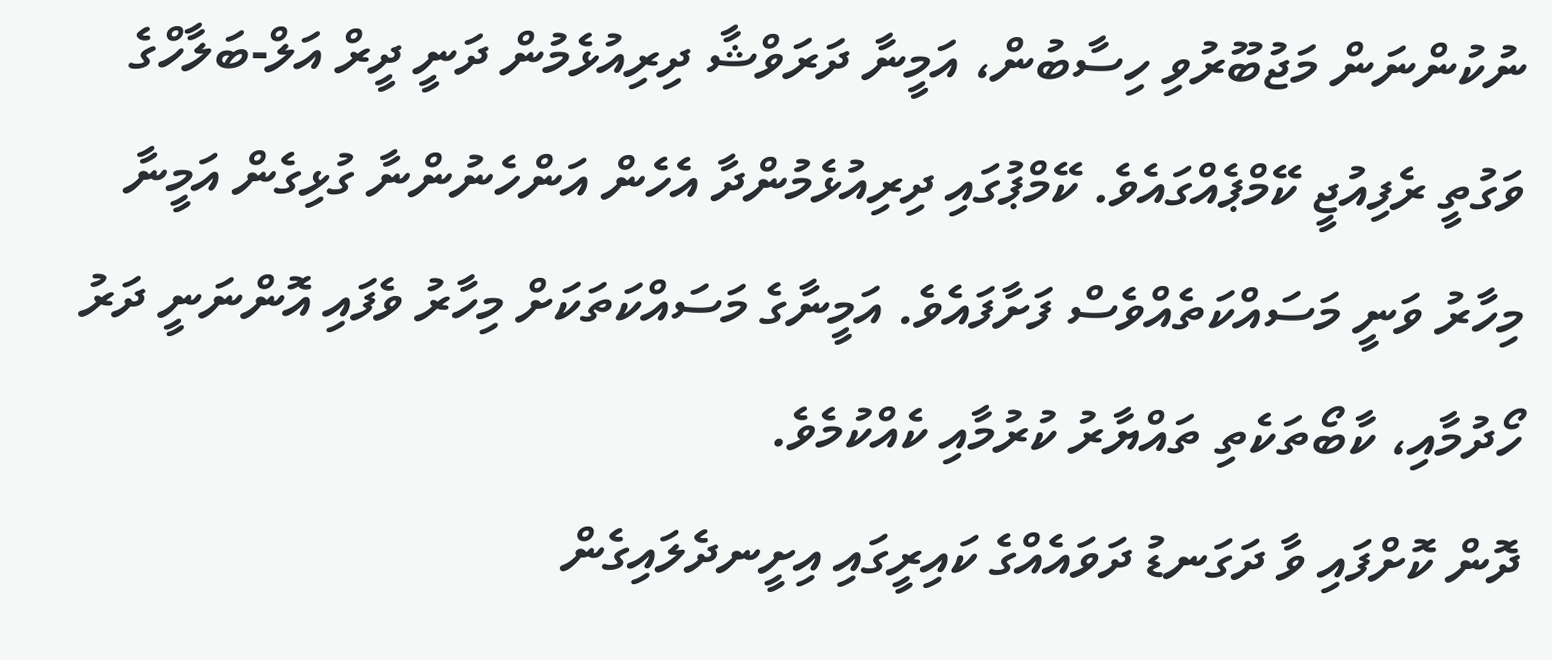ނުކުންނަން މަޖުބޫރުވި ހިސާބުން، އަމީނާ ދަރަވްޝާ ދިރިއުޅެމުން ދަނީ ދީރް އަލް-ބަލާހްގެ ވަގުތީ ރެފިއުޖީ ކޭމްޕެއްގައެވެ. ކޭމްޕުގައި ދިރިއުޅެމުންދާ އެހެން އަންހެނުންނާ ގުޅިގެން އަމީނާ މިހާރު ވަނީ މަސައްކަތެއްވެސް ފަށާފައެވެ. އަމީނާގެ މަސައްކަތަކަށް މިހާރު ވެފައި އޮންނަނީ ދަރު ހޯދުމާއި، ކާބޯތަކެތި ތައްޔާރު ކުރުމާއި ކެއްކުމެވެ.
ދޮން ކޮށްފައި ވާ ދަގަނޑު ދަވައެއްގެ ކައިރީގައި އިށީނދެލައިގެން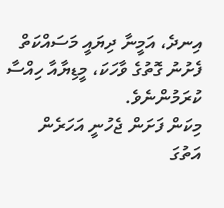އިނދެ، އަމީނާ ދިޔައީ މަސައްކަތް ފެށުނު ގޮތުގެ ވާހަކަ، މީޑިޔާއާ ހިއްސާ ކުރަމުންނެވެ.
މިކަން ފަށަން ޖެހުނީ އަހަރެން އަތުގަ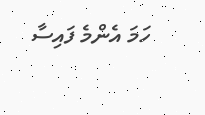ހަމަ އެންމެ ފައިސާ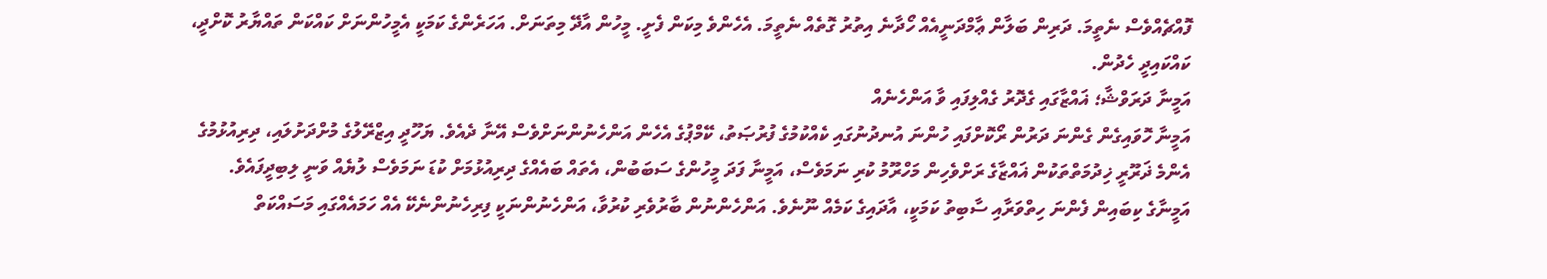ފޮއްޗެއްވެސް ނެތީމަ. ދަރިން ބަލާން ޢާމްދަނީއެއް ހޯދާނެ އިތުރު ގޮތެއް ނެތީމަ. އެހެންވެ މިކަން ފެށީ. މީހުން އާދޭ މިތަނަށް. އަހަރެންގެ ކަމަކީ އެމީހުންނަށް ކައްކަން ތައްޔާރު ކޮށްދީ، ކައްކައިދީ ހެދުން.
އަމީނާ ދަރަވްޝާ؛ ޣައްޒާގައި ގެދޮރު ގެއްލިފައި ވާ އަންހެނެއް
އަމީނާ ހޮވައިގެން ގެންނަ ދަރުން ރޯކޮށްފައި ހުންނަ އުނދުނުގައި ކެއްކުމުގެ ފުރުޞަތު، ކޭމްޕުގެ އެހެން އަންހެނުންނަށްވެސް އޭނާ ދެއެވެ. ޔަހޫދީ އިޒްރޭލުގެ މުށްދަށުލައި، ދިރިއުޅުމުގެ އެންމެ ޛަރޫރީ ޚިދުމަތްތަކުން ޣައްޒާގެ ރަށްވެހިން މަހްރޫމު ކުރި ނަމަވެސް، އަމީނާ ފަދަ މީހުންގެ ސަބަބުން، އެތައް ބައެއްގެ ދިރިއުޅުމަށް ކުޑަ ނަމަވެސް ލުޔެއް ވަނީ ލިބިދީފައެވެ.
އަމީނާގެ ކިބައިން ފެންނަ ހިތްވަރާއި ސާބިތު ކަމަކީ، އާދައިގެ ކަމެއް ނޫނެވެ. އަންހެންނުން ބާރުވެރި ކުރުވާ، އަންހެނުންނަކީ ފިރިހެނުންނެކޭ އެއް ހަމައެއްގައި މަސައްކަތް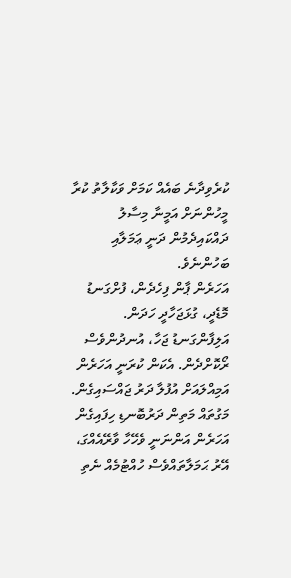ކުރެވިދާނެ ބައެއް ކަމަށް ވަކާލާތު ކުރާ މީހުންނަށް އަމީނާ މިސާލު ދައްކައިދެމުން ދަނީ ޢަމަލާއި ބަހުންނެވެ.
އަހަރެން ޕާން ފިހެދެން، ފުށްގަނޑު މޮޑެދީ، ގުޅަޖަހާދީ ހަދަން. އަލިފާންގަނޑު ޖަހާ، އުނދުންވެސް ރޯކޮށްދެން. އެކަން ކުރަނީ އަހަރެން އަމިއްލައަށް އުފުލާ ދަރު ޖައްސައިގެން. މަގުތައް މަތިން ދަރުބޮނޑި ހިފައިގެން އަހަރެން އަންނަނީ ވެހޭހާ ވާރޭއެއްގަ، އޭރު ޙަމަލާތައްވެސް ހުއްޓުމެއް ނެތި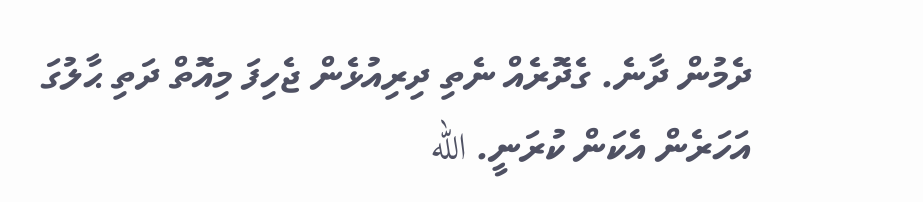ދެމުން ދާނެ. ގެދޮރެއް ނެތި ދިރިއުޅެން ޖެހިފަ މިއޮތް ދަތި ޙާލުގަ އަހަރެން އެކަން ކުރަނީ. الله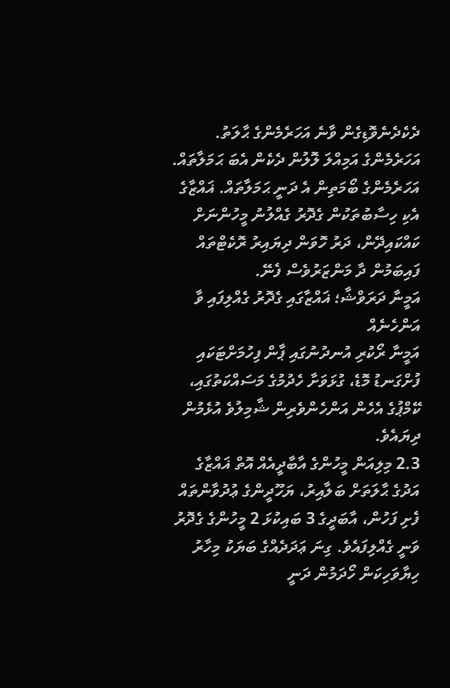ދެކެދެނެވޮޑިގެން ވާނެ އަހަރެމެންގެ ޙާލަތު. އަހަރެމެންގެ އަމިއްލަ ލޮލުން ދެކެން އެބަ ޙަމަލާތައް. އަހަރެމެންގެ ބޯމަތިން އެ ދަނީ ޙަމަލާތައް. ޣައްޒާގެ އެކި ހިސާބުތަކުން ގެދޮރު ގެއްލުނު މީހުންނަށް ކައްކައިދޭން، ދަރު ހޮވަން ދިޔައިރު ރޮކެޓްތައް ފައިބަމުން ދާ މަންޒަރުވެސް ފެނޭ.
އަމީނާ ދަރަވްޝާ؛ ޣައްޒާގައި ގެދޮރު ގެއްލިފައި ވާ އަންހެނެއް
އަމީނާ ރޯކުރި އުނދުނުގައި ޕާން ފިހުމަށްޓަކައި ފުށްގަނޑު މޮޑެ، ގުޅަވަށާ ހެދުމުގެ މަސައްކަތުގައި، ކޭމްޕުގެ އެހެން އަންހެންވެރިން ޝާމިލުވެ އުޅެމުން ދިޔައެވެ.
2.3 މިލިއަން މީހުންގެ އާބާދީއެއް އޮތް ޣައްޒާގެ އަދުގެ ޙާލަތަށް ބަލާއިރު، ޔަހޫދީންގެ ޢުދުވާންތައް ފެށި ފަހުން، އާބަދީގެ 3 ބައިކުޅަ 2 މީހުންގެ ގެދޮރު ވަނީ ގެއްލިފައެވެ. ގިނަ ޢަދަދެއްގެ ބަޔަކު މިހާރު ހިޔާވަހިކަން ހޯދަމުން ދަނީ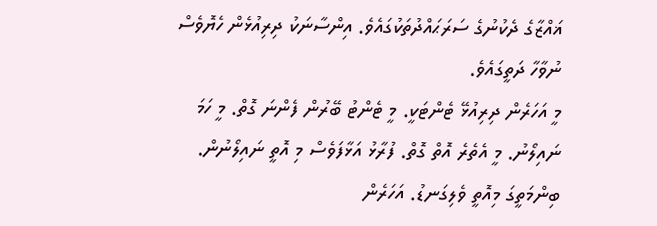ޣައްޒާގެ ދެކުނުގެ ސަރަޙައްދުތަކުގައެވެ. އިންސާނަކު ދިރިއުޅެން ހެޔޮވެސް ނުވާހާ ދަތީގައެވެ.
މީ އަހަރެން ދިރިއުޅޭ ޓެންޓަކީ. މީ ޓެންޓު ބޭރުން ފެންނަ ގޮތް. މީ ހަމަ ނައިލޯނު. މީ އެތެރެ އޮތް ގޮތް. ފުރާޅު އަޅާފަވެސް މި އޮތީ ނައިލޯނުން. ބިންމަތީގަ މިއޮތީ ވެލިގަނޑު. އަހަރެން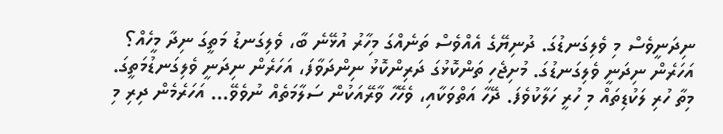ނިދަނީވެސް މި ވެލިގަނޑުގަ. ދުނިޔޭގެ އެއްވެސް ތަނެއްގަ މިހާރު އުޅޭނެ ބާ، ވެލިގަނޑު މަތީގަ ނިދާ މީހެއް؟ އަހަރެން ނިދަނީ ވެލިގަނޑުގަ. މުށިޖެހި ތަންކޮޅުގަ ދަރިންކޮޅު ނިންދަވާފަ، އަހަރެން ނިދަނީ ވެލިގަނޑުމަތީގަ. މިތާ ހުރި ލަކުޑިތައް މި ހުރީ ހަލާކުވެފަ. ދޭހާ އަތްވަކާއި، ވެހޭހާ ވާރޭއަކުން ސަލާމަތެއް ނުވެވޭ... އަހަރެމެން ދިރި މި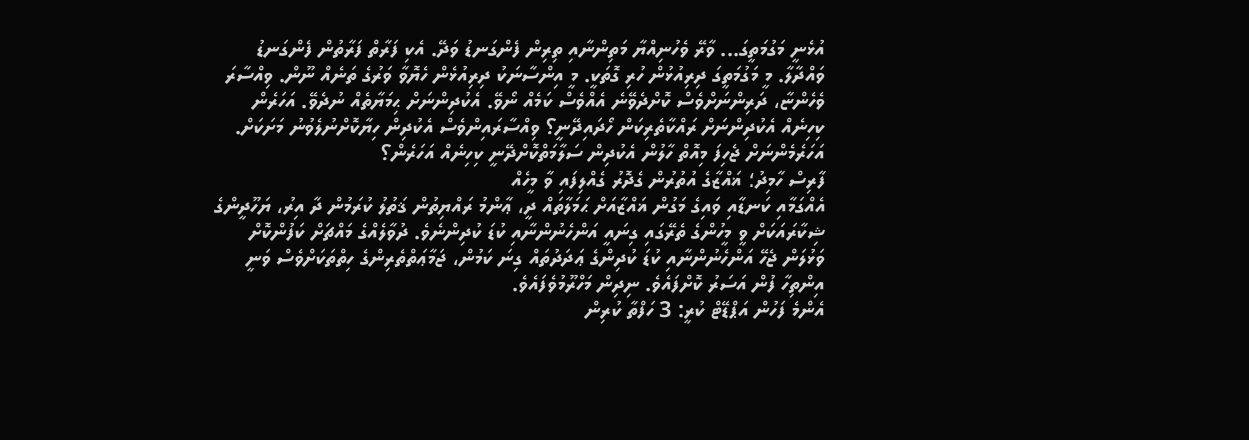އުޅެނީ މަގުމަތީގަ... ވާރޭ ވެހުނިއްޔާ މަތިންނާއި ތިރިން ފެންގަނޑު ވަދޭ. އެކި ފަރާތް ފަރާތުން ފެންގަނޑު ވައްދާލާ. މީ މަގުމަތީގަ ދިރިއުޅުން ހުރި ގޮތަކީ. މީ އިންސާނަކު ދިރިއުޅެން ހެޔޮވާ ވަރުގެ ތަނެއް ނޫން. ވިއްސާރަ ވެހެންޏާ، ދަރިންނަށްވެސް ކޮށްދެވޭނެ އެއްވެސް ކަމެއް ނޯވޭ. އެކުދިންނަށް ޙިމަޔާތެއް ނުދެވޭ. އަހަރެން ކިހިނެއް އެކުދިންނަށް ރައްކާތެރިކަން ހޯދައިދޭނީ؟ ވިއްސާރައިންވެސް އެކުދިން ހިޔާކޮށްނުލެވުނު މަށަކަށް. އަހަރެމެންނަށް ޖެހިފަ މިއޮތް ހާލުން އެކުދިން ސަލާމަތްކޮށްދޭނީ ކިހިނެއް އަހަރެން؟
ފާރިސް ހާމިދު؛ ޣައްޒާގެ އުތުރުން ގެދޮރު ގެއްލިފައި ވާ މީހެއް
އެއްގަމާއި ކަނޑާއި ވައިގެ މަގުން ޣައްޒާއަށް ޙަމަލާތައް ދީ، ޢާންމު ރައްޔިތުން ޤަތުލު ކުރަމުން ދާ އިރު، ޔަހޫދީންގެ ޝިކާރައަކަށް ވީ މީހުންގެ ތެރޭގައި ގިނައީ އަންހެނުންނާއި ކުޑަ ކުދިންނެވެ. ދުވާލެއްގެ މައްޗަށް ކަފުންކޮށް ވަޅުލަން ޖެހޭ އަންހެނުންނާއި ކުޑަ ކުދިންގެ ޢަދަދުތައް ގިނަ ކަމުން، ޖަމާޢަތްތެރިންގެ ހިތްތަކަށްވެސް ވަނީ އިންތިހާ ފުން އަސަރު ކޮށްފައެވެ. ނިދިން މަހްރޫމުވެފައެވެ.
އެންމެ ފަހުން އަޕްޑޭޓް ކުރީ: 3 ހަފްތާ ކުރިން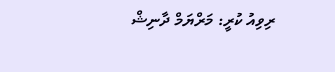ރިވިއު ކުރީ: މަރްޔަމް ދާނިޝް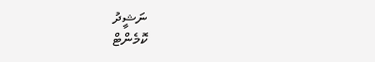ނަޝީދު
ކޮމެންޓް